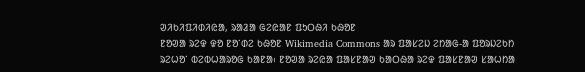ᱣᱤᱠᱤᱯᱤᱰᱤᱭᱟ, ᱨᱟᱲᱟ ᱜᱮᱭᱟᱱ ᱯᱩᱛᱷᱤ ᱠᱷᱚᱱ
ᱱᱚᱣᱟ ᱨᱮᱫ ᱫᱚ ᱱᱚᱸᱰᱮ ᱠᱷᱚᱱ Wikimedia Commons ᱟᱨ ᱯᱟᱥᱮᱡ ᱮᱴᱟᱜ-ᱟ ᱯᱚᱨᱡᱮᱠᱴ ᱨᱮᱦᱚᱸ ᱵᱮᱵᱦᱟᱨᱚᱜ ᱠᱟᱱᱟ᱾ ᱱᱚᱣᱟ ᱨᱮᱭᱟ ᱯᱟᱥᱱᱟᱣ ᱠᱟᱛᱷᱟ ᱨᱮᱫ ᱯᱟᱥᱱᱟᱣ ᱥᱟᱦᱴᱟ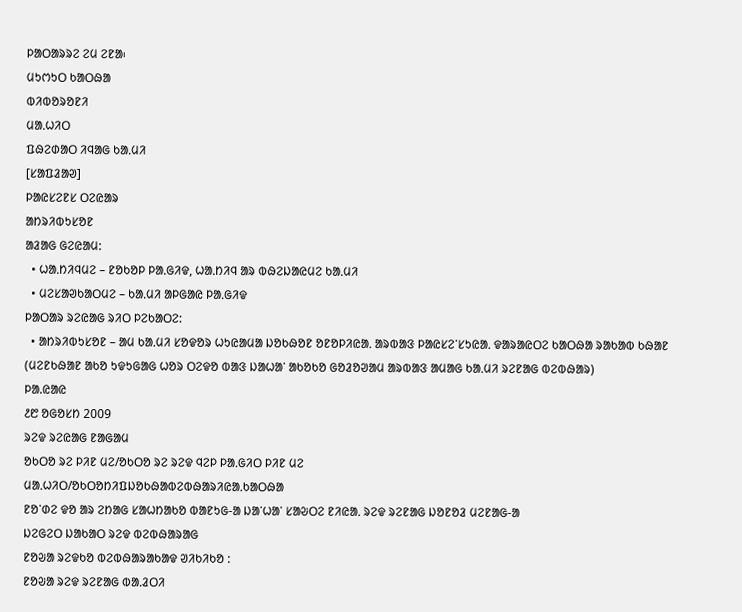ᱞᱟᱛᱟᱨᱨᱮ ᱮᱢ ᱮᱱᱟ᱾
ᱢᱩᱬᱩᱛ ᱠᱟᱛᱷᱟ
ᱵᱤᱵᱚᱨᱚᱱᱤ
ᱢᱟᱹᱦᱤᱛ
ᱯᱷᱮᱰᱟᱛ ᱤᱧᱟᱜ ᱠᱟᱹᱢᱤ
[ᱥᱟᱯᱲᱟᱣ]
ᱞᱟᱭᱥᱮᱱᱥ ᱛᱮᱭᱟᱨ
ᱟᱴᱨᱤᱵᱩᱥᱚᱱ
ᱟᱲᱟᱜ ᱜᱮᱭᱟᱢ:
  • ᱦᱟᱹᱴᱤᱧᱢᱮ – ᱱᱚᱠᱚᱞ ᱞᱟᱹᱜᱤᱫ, ᱦᱟᱹᱴᱤᱧ ᱟᱨ ᱵᱷᱮᱡᱟᱭᱢᱮ ᱠᱟᱹᱢᱤ
  • ᱢᱮᱥᱟᱣᱠᱟᱛᱢᱮ – ᱠᱟᱹᱢᱤ ᱟᱞᱜᱟᱭ ᱞᱟᱹᱜᱤᱫ
ᱞᱟᱛᱟᱨ ᱨᱮᱭᱟᱜ ᱨᱤᱛ ᱞᱮᱠᱟᱛᱮ:
  • ᱟᱴᱨᱤᱵᱩᱥᱚᱱ – ᱟᱢ ᱠᱟᱹᱢᱤ ᱥᱚᱫᱚᱨ ᱦᱩᱭᱟᱢᱟ ᱡᱚᱠᱷᱚᱱ ᱚᱱᱚᱞᱤᱭᱟᱹ ᱟᱨᱵᱟᱝ ᱞᱟᱭᱥᱮᱸᱥᱩᱭᱟᱹ ᱫᱟᱨᱟᱭᱛᱮ ᱠᱟᱛᱷᱟ ᱨᱟᱠᱟᱵ ᱠᱷᱟᱱ (ᱢᱮᱱᱠᱷᱟᱱ ᱟᱠᱚ ᱩᱫᱩᱜᱟᱜ ᱦᱚᱨ ᱛᱮᱫᱚ ᱵᱟᱝ ᱡᱟᱦᱟᱸ ᱟᱠᱚᱠᱚ ᱜᱚᱲᱚᱣᱟᱢ ᱟᱨᱵᱟᱝ ᱟᱢᱟᱜ ᱠᱟᱹᱢᱤ ᱨᱮᱱᱟᱜ ᱵᱮᱵᱷᱟᱨ)
ᱞᱟ.ᱭᱟᱭ
᱒᱘ ᱚᱜᱚᱥᱴ 2009
ᱨᱮᱫ ᱨᱮᱭᱟᱜ ᱱᱟᱜᱟᱢ
ᱚᱠᱛᱚ ᱨᱮ ᱞᱤᱱ ᱢᱮ/ᱚᱠᱛᱚ ᱨᱮ ᱨᱮᱫ ᱧᱮᱞ ᱞᱟᱹᱜᱤᱛ ᱞᱤᱱ ᱢᱮ
ᱢᱟᱹᱦᱤᱛ/ᱚᱠᱛᱚᱴᱤᱯᱡᱚᱠᱷᱟᱵᱮᱵᱷᱟᱨᱤᱭᱟᱹᱠᱟᱛᱷᱟ
ᱱᱚᱸᱰᱮ ᱫᱚ ᱟᱨ ᱮᱴᱟᱜ ᱥᱟᱦᱴᱟᱠᱚ ᱵᱟᱱᱩᱜ-ᱟ ᱡᱟᱸᱦᱟᱸ ᱥᱟᱶᱛᱮ ᱱᱤᱭᱟᱹ ᱨᱮᱫ ᱨᱮᱱᱟᱜ ᱡᱚᱱᱚᱲ ᱢᱮᱱᱟᱜ-ᱟ
ᱡᱮᱜᱮᱛ ᱡᱟᱠᱟᱛ ᱨᱮᱫ ᱵᱮᱵᱷᱟᱨᱟᱜ
ᱱᱚᱶᱟ ᱨᱮᱫᱠᱚ ᱵᱮᱵᱷᱟᱨᱟᱠᱟᱫ ᱣᱤᱠᱤᱠᱚ :
ᱱᱚᱶᱟ ᱨᱮᱫ ᱨᱮᱱᱟᱜ ᱵᱟᱹᱲᱛᱤ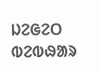ᱡᱮᱜᱮᱛ ᱵᱮᱵᱷᱟᱨ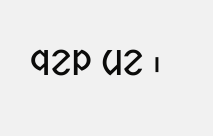ᱧᱮᱞ ᱢᱮ ᱾